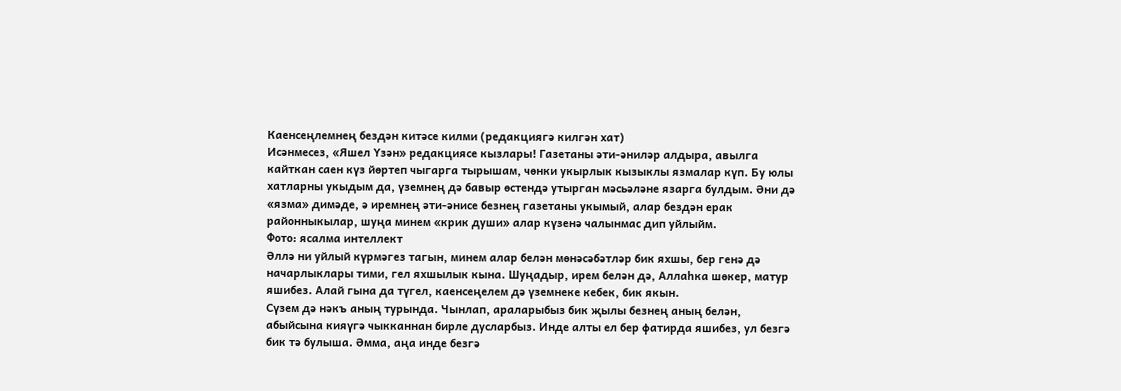Каенсеңлемнең бездән китәсе килми (редакциягә килгән хат)
Исәнмесез, «Яшел Үзән» редакциясе кызлары! Газетаны әти-әниләр алдыра, авылга кайткан саен күз йөртеп чыгарга тырышам, чөнки укырлык кызыклы язмалар күп. Бу юлы хатларны укыдым да, үземнең дә бавыр өстендә утырган мәсьәләне язарга булдым. Әни дә «язма» димәде, ә иремнең әти-әнисе безнең газетаны укымый, алар бездән ерак районныкылар, шуңа минем «крик души» алар күзенә чалынмас дип уйлыйм.
Фото: ясалма интеллект
Әллә ни уйлый күрмәгез тагын, минем алар белән мөнәсәбәтләр бик яхшы, бер генә дә начарлыклары тими, гел яхшылык кына. Шуңадыр, ирем белән дә, Аллаһка шөкер, матур яшибез. Алай гына да түгел, каенсеңелем дә үземнеке кебек, бик якын.
Сүзем дә нәкъ аның турында. Чынлап, араларыбыз бик җылы безнең аның белән, абыйсына кияүгә чыкканнан бирле дусларбыз. Инде алты ел бер фатирда яшибез, ул безгә бик тә булыша. Әмма, аңа инде безгә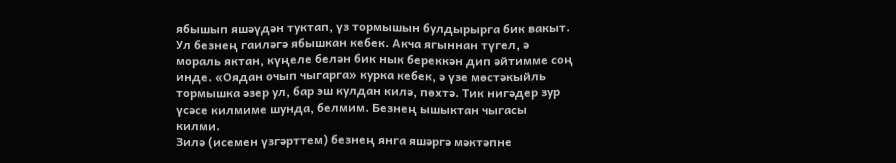ябышып яшәүдән туктап, үз тормышын булдырырга бик вакыт.
Ул безнең гаиләгә ябышкан кебек. Акча ягыннан түгел, ә мораль яктан, күңеле белән бик нык береккән дип әйтимме соң инде. «Оядан очып чыгарга» курка кебек, ә үзе мөстәкыйль тормышка әзер ул, бар эш кулдан килә, пөхтә. Тик нигәдер зур үсәсе килмиме шунда, белмим. Безнең ышыктан чыгасы килми.
Зилә (исемен үзгәрттем) безнең янга яшәргә мәктәпне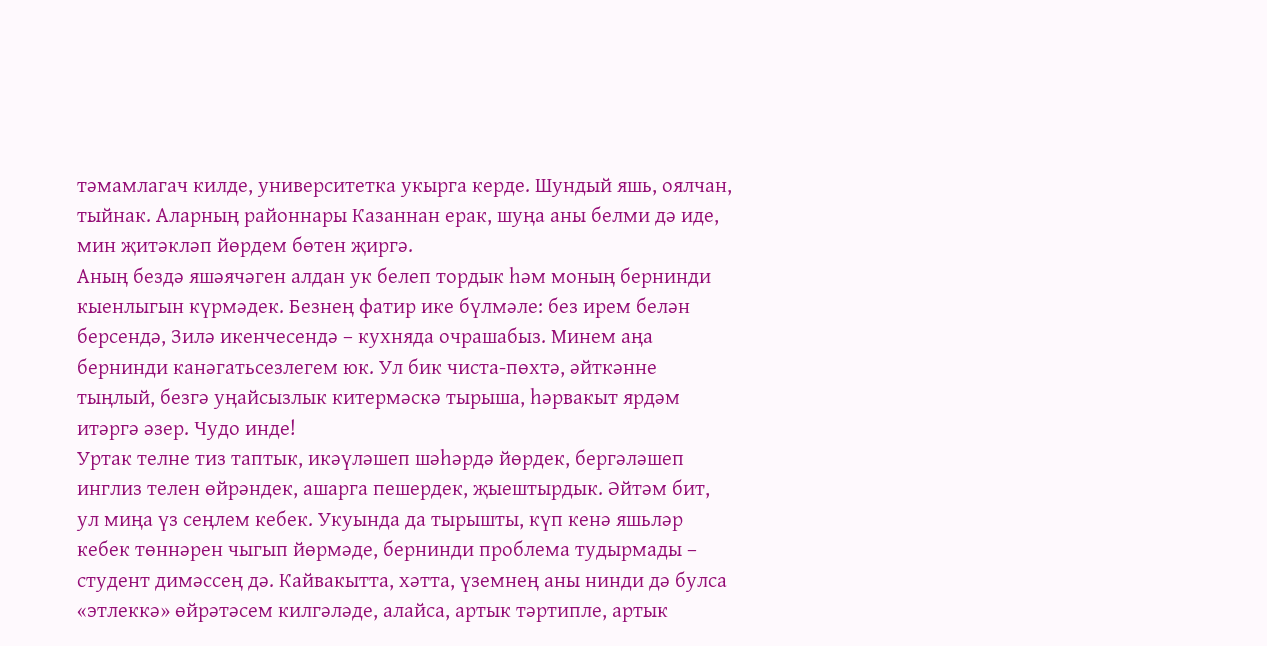тәмамлагач килде, университетка укырга керде. Шундый яшь, оялчан, тыйнак. Аларның районнары Казаннан ерак, шуңа аны белми дә иде, мин җитәкләп йөрдем бөтен җиргә.
Аның бездә яшәячәген алдан ук белеп тордык һәм моның бернинди кыенлыгын күрмәдек. Безнең фатир ике бүлмәле: без ирем белән берсендә, Зилә икенчесендә – кухняда очрашабыз. Минем аңа бернинди канәгатьсезлегем юк. Ул бик чиста-пөхтә, әйткәнне тыңлый, безгә уңайсызлык китермәскә тырыша, һәрвакыт ярдәм итәргә әзер. Чудо инде!
Уртак телне тиз таптык, икәүләшеп шәһәрдә йөрдек, бергәләшеп инглиз телен өйрәндек, ашарга пешердек, җыештырдык. Әйтәм бит, ул миңа үз сеңлем кебек. Укуында да тырышты, күп кенә яшьләр кебек төннәрен чыгып йөрмәде, бернинди проблема тудырмады – студент димәссең дә. Кайвакытта, хәтта, үземнең аны нинди дә булса «этлеккә» өйрәтәсем килгәләде, алайса, артык тәртипле, артык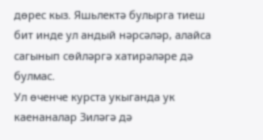дөрес кыз. Яшьлектә булырга тиеш бит инде ул андый нәрсәләр, алайса сагынып сөйләргә хатирәләре дә булмас.
Ул өченче курста укыганда ук каенаналар Зиләгә дә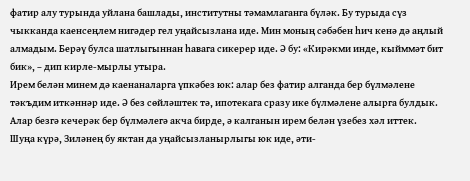фатир алу турында уйлана башлады, институтны тәмамлаганга бүләк. Бу турыда сүз чыкканда каенсеңлем нигәдер гел уңайсызлана иде. Мин моның сәбәбен һич кенә дә аңлый алмадым. Берәү булса шатлыгыннан һавага сикерер иде. Ә бу: «Кирәкми инде, кыйммәт бит бик», – дип кирле-мырлы утыра.
Ирем белән минем дә каенаналарга үпкәбез юк: алар без фатир алганда бер бүлмәлене тәкъдим иткәннәр иде. Ә без сөйләштек тә, ипотекага сразу ике бүлмәлене алырга булдык. Алар безгә кечерәк бер бүлмәлегә акча бирде, ә калганын ирем белән үзебез хәл иттек.
Шуңа күрә, Зиләнең бу яктан да уңайсызланырлыгы юк иде, әти-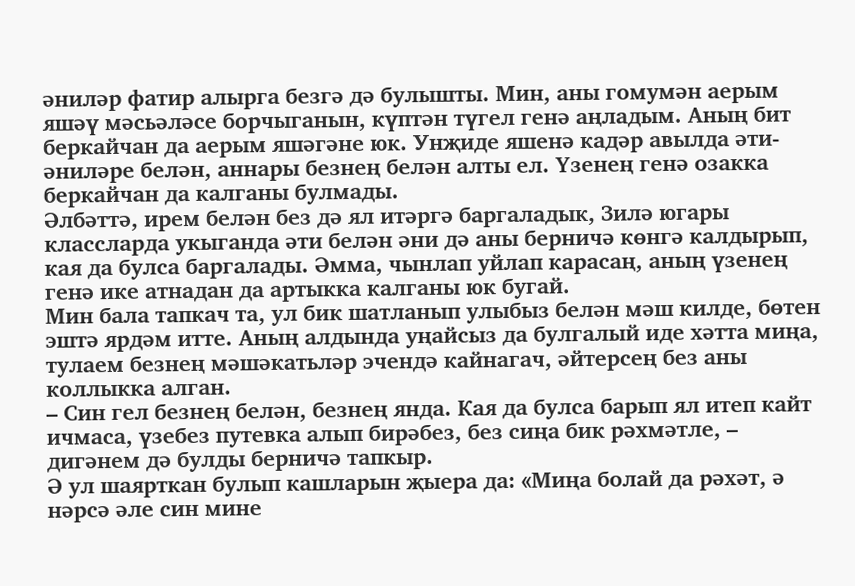әниләр фатир алырга безгә дә булышты. Мин, аны гомумән аерым яшәү мәсьәләсе борчыганын, күптән түгел генә аңладым. Аның бит беркайчан да аерым яшәгәне юк. Унҗиде яшенә кадәр авылда әти-әниләре белән, аннары безнең белән алты ел. Үзенең генә озакка беркайчан да калганы булмады.
Әлбәттә, ирем белән без дә ял итәргә баргаладык, Зилә югары классларда укыганда әти белән әни дә аны берничә көнгә калдырып, кая да булса баргалады. Әмма, чынлап уйлап карасаң, аның үзенең генә ике атнадан да артыкка калганы юк бугай.
Мин бала тапкач та, ул бик шатланып улыбыз белән мәш килде, бөтен эштә ярдәм итте. Аның алдында уңайсыз да булгалый иде хәтта миңа, тулаем безнең мәшәкатьләр эчендә кайнагач, әйтерсең без аны коллыкка алган.
– Син гел безнең белән, безнең янда. Кая да булса барып ял итеп кайт ичмаса, үзебез путевка алып бирәбез, без сиңа бик рәхмәтле, – дигәнем дә булды берничә тапкыр.
Ә ул шаярткан булып кашларын җыера да: «Миңа болай да рәхәт, ә нәрсә әле син мине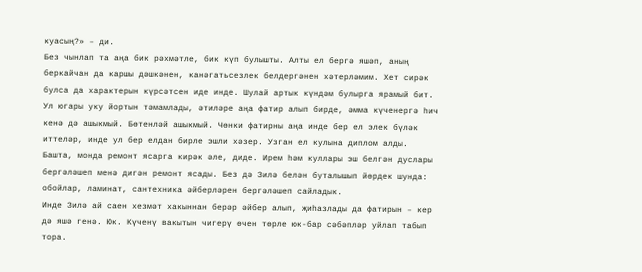куасың?» – ди.
Без чынлап та аңа бик рәхмәтле, бик күп булышты. Алты ел бергә яшәп, аның беркайчан да каршы дәшкәнен, канәгатьсезлек белдергәнен хәтерләмим. Хет сирәк булса да характерын күрсәтсен иде инде. Шулай артык күндәм булырга ярамый бит.
Ул югары уку йортын тәмамлады, әтиләре аңа фатир алып бирде, әмма күченергә һич кенә дә ашыкмый. Бөтенләй ашыкмый. Чөнки фатирны аңа инде бер ел элек бүләк иттеләр, инде ул бер елдан бирле эшли хәзер. Узган ел кулына диплом алды. Башта, монда ремонт ясарга кирәк әле, диде. Ирем һәм куллары эш белгән дуслары бергәләшеп менә дигән ремонт ясады. Без дә Зилә белән буталышып йөрдек шунда: обойлар, ламинат, сантехника әйберләрен бергәләшеп сайладык.
Инде Зилә ай саен хезмәт хакыннан берәр әйбер алып, җиһазлады да фатирын – кер дә яшә генә. Юк. Күченү вакытын чигерү өчен төрле юк-бар сәбәпләр уйлап табып тора.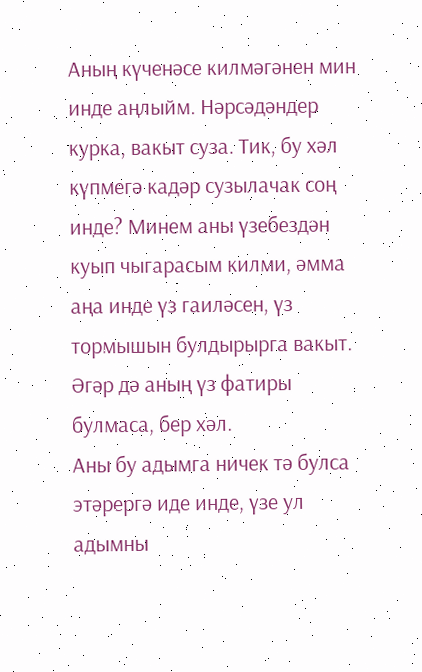Аның күченәсе килмәгәнен мин инде аңлыйм. Нәрсәдәндер курка, вакыт суза. Тик, бу хәл күпмегә кадәр сузылачак соң инде? Минем аны үзебездән куып чыгарасым килми, әмма аңа инде үз гаиләсен, үз тормышын булдырырга вакыт. Әгәр дә аның үз фатиры булмаса, бер хәл.
Аны бу адымга ничек тә булса этәрергә иде инде, үзе ул адымны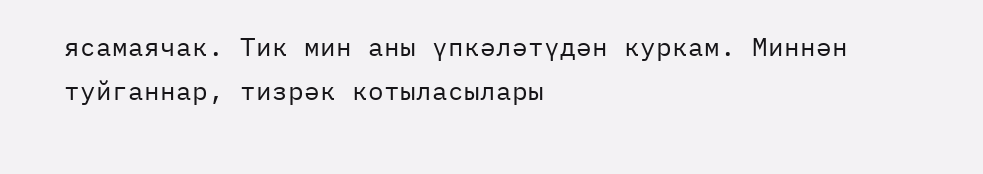ясамаячак. Тик мин аны үпкәләтүдән куркам. Миннән туйганнар, тизрәк котыласылары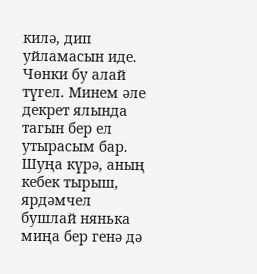килә, дип уйламасын иде. Чөнки бу алай түгел. Минем әле декрет ялында тагын бер ел утырасым бар. Шуңа күрә, аның кебек тырыш, ярдәмчел бушлай нянька миңа бер генә дә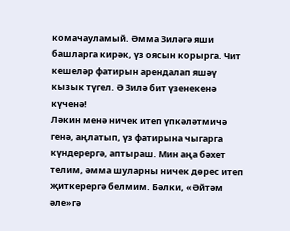комачауламый. Әмма Зиләгә яши башларга кирәк, үз оясын корырга. Чит кешеләр фатирын арендалап яшәү кызык түгел. Ә Зилә бит үзенекенә күченә!
Ләкин менә ничек итеп үпкәләтмичә генә, аңлатып, үз фатирына чыгарга күндерергә, аптыраш. Мин аңа бәхет телим, әмма шуларны ничек дөрес итеп җиткерергә белмим. Бәлки, «Әйтәм әле»гә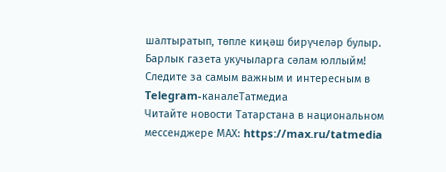шалтыратып, төпле киңәш бирүчеләр булыр.
Барлык газета укучыларга сәлам юллыйм!
Следите за самым важным и интересным в Telegram-каналеТатмедиа
Читайте новости Татарстана в национальном мессенджере MАХ: https://max.ru/tatmedia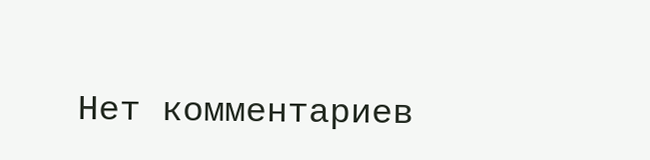Нет комментариев